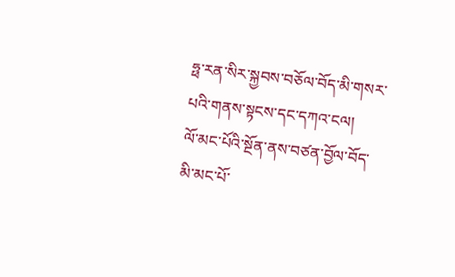ཧྥ་རན་སིར་སྐྱབས་བཅོལ་བོད་མི་གསར་པའི་གནས་སྟངས་དང་དཀའ་ངལ།
ལོ་མང་པོའི་སྔོན་ནས་བཙན་བྱོལ་བོད་མི་མང་པོ་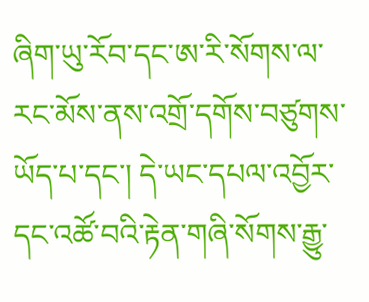ཞིག་ཡུ་རོབ་དང་ཨ་རི་སོགས་ལ་རང་མོས་ནས་འགྲོ་དགོས་བཙུགས་ཡོད་པ་དང་། དེ་ཡང་དཔལ་འབྱོར་དང་འཚོ་བའི་རྟེན་གཞི་སོགས་རྒྱུ་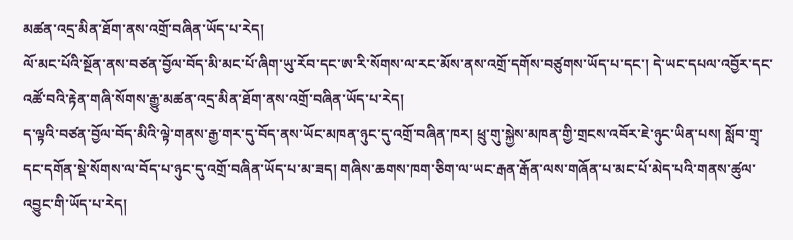མཚན་འདྲ་མིན་ཐོག་ནས་འགྲོ་བཞིན་ཡོད་པ་རེད།
ལོ་མང་པོའི་སྔོན་ནས་བཙན་བྱོལ་བོད་མི་མང་པོ་ཞིག་ཡུ་རོབ་དང་ཨ་རི་སོགས་ལ་རང་མོས་ནས་འགྲོ་དགོས་བཙུགས་ཡོད་པ་དང་། དེ་ཡང་དཔལ་འབྱོར་དང་འཚོ་བའི་རྟེན་གཞི་སོགས་རྒྱུ་མཚན་འདྲ་མིན་ཐོག་ནས་འགྲོ་བཞིན་ཡོད་པ་རེད།
ད་ལྟའི་བཙན་བྱོལ་བོད་མིའི་ལྟེ་གནས་རྒྱ་གར་དུ་བོད་ནས་ཡོང་མཁན་ཉུང་དུ་འགྲོ་བཞིན་ཁར། ཕྲུ་གུ་སྐྱེས་མཁན་གྱི་གྲངས་འབོར་ཇེ་ཉུང་ཡིན་པས། སློབ་གྲྭ་དང་དགོན་སྡེ་སོགས་ལ་བོད་པ་ཉུང་དུ་འགྲོ་བཞིན་ཡོད་པ་མ་ཟད། གཞིས་ཆགས་ཁག་ཅིག་ལ་ཡང་རྒན་རྒོན་ལས་གཞོན་པ་མང་པོ་མེད་པའི་གནས་ཚུལ་འབྱུང་གི་ཡོད་པ་རེད།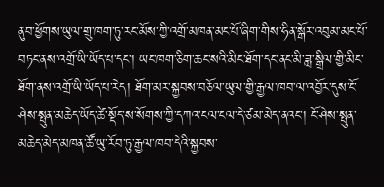ནུབ་ཕྱོགས་ཡུལ་གྲུ་ཁག་ཏུ་རང་མོས་ཀྱི་འགྲོ་མཁན་མང་པོ་ཞིག་གིས་ཧིན་སྒོར་འབུམ་མང་པོ་བཏང་ནས་འགྲོ་ཡི་ཡོད་པ་དང་། ཡང་ཁག་ཅིག་ཆང་སའི་མིང་ཐོག་དང་ནང་མི་ཟླ་སྒྲིལ་གྱི་མིང་ཐོག་ནས་འགྲོ་ཡི་ཡོད་པ་རེད། ཐོག་མར་སྐྱབས་བཅོལ་ཡུལ་གྱི་རྒྱལ་ཁབ་ལ་འབྱོར་དུས་ངོ་ཤེས་སྤུན་མཆེད་ཡོད་ཚེ་སྡོད་ས་སོགས་ཀྱི་དཀའ་ངལ་ངལ་དེ་ཙམ་མེད་ནའང་། ངོ་ཤེས་སྤུན་མཆེད་མེད་མཁན་ཚོ་ཡུ་རོབ་ཏུ་རྒྱལ་ཁབ་དེའི་སྐྱབས་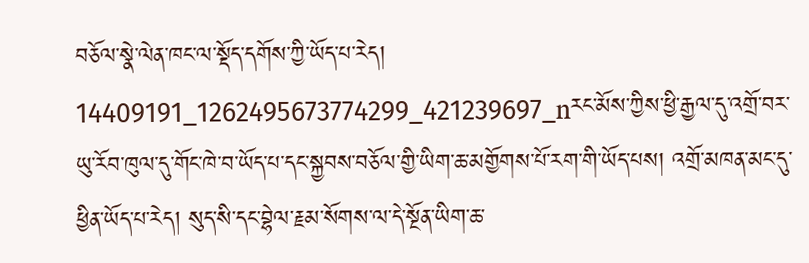བཅོལ་སྣེ་ལེན་ཁང་ལ་སྡོད་དགོས་ཀྱི་ཡོད་པ་རེད།
14409191_1262495673774299_421239697_nརང་མོས་ཀྱིས་ཕྱི་རྒྱལ་དུ་འགྲོ་བར་ཡུ་རོབ་ཁུལ་དུ་གོང་ཁེ་བ་ཡོད་པ་དང་སྐྱབས་བཅོལ་གྱི་ཡིག་ཆ་མགྱོགས་པོ་རག་གི་ཡོད་པས། འགྲོ་མཁན་མང་དུ་ཕྱིན་ཡོད་པ་རེད། སུད་སི་དང་བྷེལ་རྗམ་སོགས་ལ་དེ་སྔོན་ཡིག་ཆ་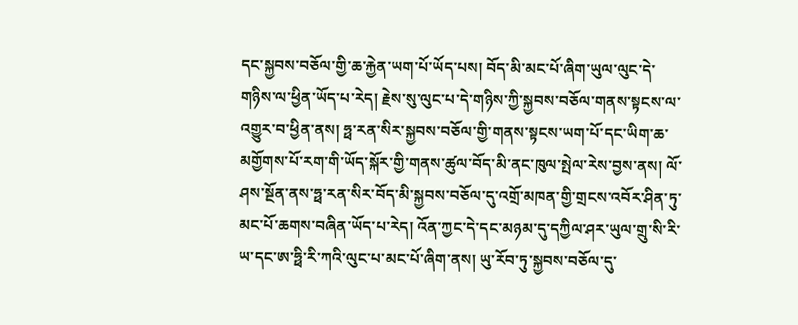དང་སྐྱབས་བཅོལ་གྱི་ཆ་རྐྱེན་ཡག་པོ་ཡོད་པས། བོད་མི་མང་པོ་ཞིག་ཡུལ་ལུང་དེ་གཉིས་ལ་ཕྱིན་ཡོད་པ་རེད། རྗེས་སུ་ལུང་པ་དེ་གཉིས་ཀྱི་སྐྱབས་བཅོལ་གནས་སྟངས་ལ་འགྱུར་བ་ཕྱིན་ནས། ཧྥ་རན་སིར་སྐྱབས་བཅོལ་གྱི་གནས་སྟངས་ཡག་པོ་དང་ཡིག་ཆ་མགྱོགས་པོ་རག་གི་ཡོད་སྐོར་གྱི་གནས་ཚུལ་བོད་མི་ནང་ཁུལ་སྤེལ་རེས་བྱས་ནས། ལོ་ཤས་སྔོན་ནས་ཧྥ་རན་སིར་བོད་མི་སྐྱབས་བཅོལ་དུ་འགྲོ་མཁན་གྱི་གྲངས་འབོར་ཤིན་ཏུ་མང་པོ་ཆགས་བཞིན་ཡོད་པ་རེད། འོན་ཀྱང་དེ་དང་མཉམ་དུ་དཀྱིལ་ཤར་ཡུལ་གྲུ་སི་རི་ཡ་དང་ཨ་ཧྥི་རི་ཀའི་ལུང་པ་མང་པོ་ཞིག་ནས། ཡུ་རོབ་ཏུ་སྐྱབས་བཅོལ་དུ་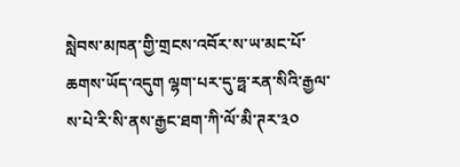སླེབས་མཁན་གྱི་གྲངས་འབོར་ས་ཡ་མང་པོ་ཆགས་ཡོད་འདུག ལྷག་པར་དུ་ཧྥ་རན་སིའི་རྒྱལ་ས་པེ་རི་སི་ནས་རྒྱང་ཐག་ཀི་ལོ་མི་ཊར་༣༠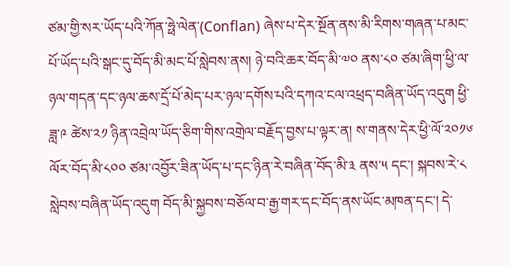ཙམ་གྱི་སར་ཡོད་པའི་ཀོན་ཧྥེ་ལེན་(Conflan) ཞེས་པ་དེར་སྔོན་ནས་མི་རིགས་གཞན་པ་མང་པོ་ཡོད་པའི་སྒང་དུ་བོད་མི་མང་པོ་སླེབས་ནས། ཉེ་བའི་ཆར་བོད་མི་༧༠ ནས་༨༠ ཙམ་ཞིག་ཕྱི་ལ་ཉལ་གདན་དང་ཉལ་ཆས་དྲོ་པོ་མེད་པར་ཉལ་དགོས་པའི་དཀའ་ངལ་འཕྲད་བཞིན་ཡོད་འདུག ཕྱི་ཟླ་༩ ཚེས་༢༡ ཉིན་འབྲེལ་ཡོད་ཅིག་གིས་འགྲེལ་བརྗོད་བྱས་པ་ལྟར་ན། ས་གནས་དེར་ཕྱི་ལོ་༢༠༡༦ ལོར་བོད་མི་༨༠༠ ཙམ་འབྱོར་ཟིན་ཡོད་པ་དང་ཉིན་རེ་བཞིན་བོད་མི་༣ ནས་༥ དང་། སྐབས་རེ་༨ སླེབས་བཞིན་ཡོད་འདུག བོད་མི་སྐྱབས་བཅོལ་བ་རྒྱ་གར་དང་བོད་ནས་ཡོང་མཁན་དང་། དེ་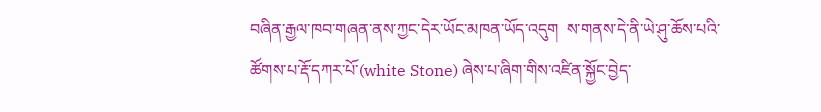བཞིན་རྒྱལ་ཁབ་གཞན་ནས་ཀྱང་དེར་ཡོང་མཁན་ཡོད་འདུག  ས་གནས་དེ་ནི་ཡེ་ཤུ་ཆོས་པའི་ཚོགས་པ་རྡོ་དཀར་པོ་(white Stone) ཞེས་པ་ཞིག་གིས་འཛིན་སྐྱོང་བྱེད་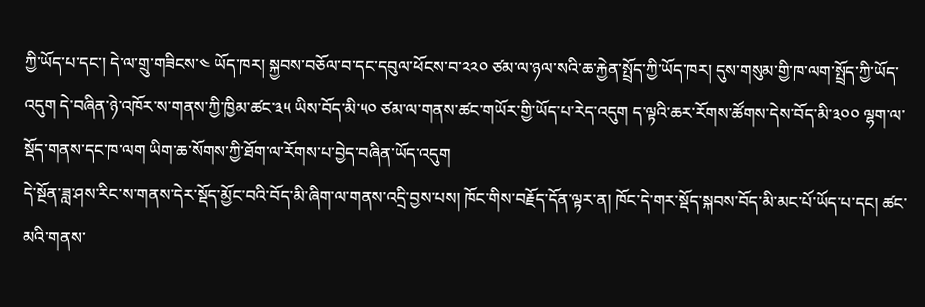ཀྱི་ཡོད་པ་དང་། དེ་ལ་གྲུ་གཟིངས་༤ ཡོད་ཁར། སྐྱབས་བཅོལ་བ་དང་དབུལ་ཕོངས་བ་༢༢༠ ཙམ་ལ་ཉལ་སའི་ཆ་རྐྱེན་སྤྲོད་ཀྱི་ཡོད་ཁར། དུས་གསུམ་གྱི་ཁ་ལག་སྤྲོད་ཀྱི་ཡོད་འདུག དེ་བཞིན་ཉེ་འཁོར་ས་གནས་ཀྱི་ཁྱིམ་ཚང་༣༥ ཡིས་བོད་མི་༥༠ ཙམ་ལ་གནས་ཚང་གཡོར་གྱི་ཡོད་པ་རེད་འདུག ད་ལྟའི་ཆར་རོགས་ཚོགས་དེས་བོད་མི་༣༠༠ ལྷག་ལ་སྡོད་གནས་དང་ཁ་ལག ཡིག་ཆ་སོགས་ཀྱི་ཐོག་ལ་རོགས་པ་བྱེད་བཞིན་ཡོད་འདུག
དེ་སྔོན་ཟླ་ཤས་རིང་ས་གནས་དེར་སྡོད་མྱོང་བའི་བོད་མི་ཞིག་ལ་གནས་འདྲི་བྱས་པས། ཁོང་གིས་བརྗོད་དོན་ལྟར་ན། ཁོང་དེ་གར་སྡོད་སྐབས་བོད་མི་མང་པོ་ཡོད་པ་དང། ཚང་མའི་གནས་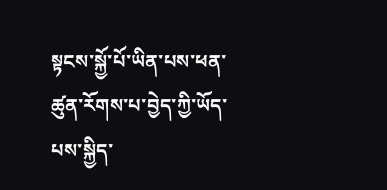སྟངས་སྐྱོ་པོ་ཡིན་པས་ཕན་ཚུན་རོགས་པ་བྱེད་ཀྱི་ཡོད་པས་སྐྱིད་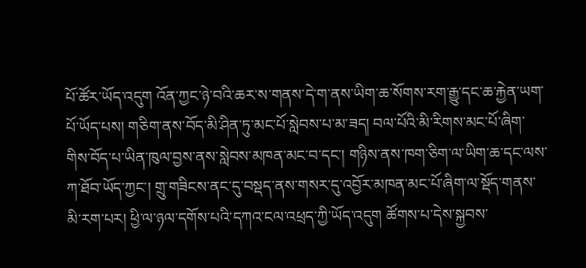པོ་ཚོར་ཡོད་འདུག འོན་ཀྱང་ཉེ་བའི་ཆར་ས་གནས་དེ་ག་ནས་ཡིག་ཆ་སོགས་རག་རྒྱུ་དང་ཆ་རྐྱེན་ཡག་པོ་ཡོད་པས། གཅིག་ནས་བོད་མི་ཤིན་ཏུ་མང་པོ་སླེབས་པ་མ་ཟད། བལ་པོའི་མི་རིགས་མང་པོ་ཞིག་གིས་བོད་པ་ཡིན་ཁུལ་བྱས་ནས་སླེབས་མཁན་མང་བ་དང་། གཉིས་ནས་ཁག་ཅིག་ལ་ཡིག་ཆ་དང་ལས་ཀ་ཐོབ་ཡོད་ཀྱང་། གྲུ་གཟིངས་ནང་དུ་བསྡད་ནས་གསར་དུ་འབྱོར་མཁན་མང་པོ་ཞིག་ལ་སྡོད་གནས་མི་རག་པར། ཕྱི་ལ་ཉལ་དགོས་པའི་དཀའ་ངལ་འཕྲད་ཀྱི་ཡོད་འདུག ཚོགས་པ་དེས་སྐྱབས་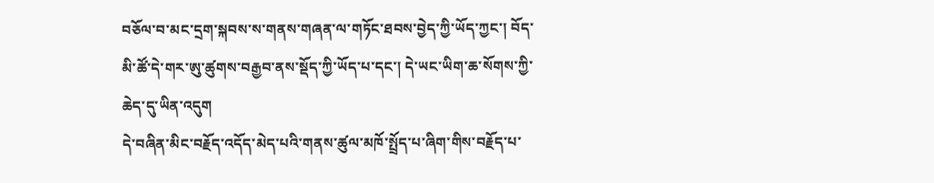བཅོལ་བ་མང་དྲག་སྐབས་ས་གནས་གཞན་ལ་གཏོང་ཐབས་བྱེད་ཀྱི་ཡོད་ཀྱང་། བོད་མི་ཚོ་དེ་གར་ཨུ་ཚུགས་བརྒྱབ་ནས་སྡོད་ཀྱི་ཡོད་པ་དང་། དེ་ཡང་ཡིག་ཆ་སོགས་ཀྱི་ཆེད་དུ་ཡིན་འདུག
དེ་བཞིན་མིང་བརྗོད་འདོད་མེད་པའི་གནས་ཚུལ་མཁོ་སྤྲོད་པ་ཞིག་གིས་བརྗོད་པ་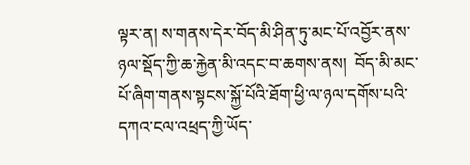ལྟར་ན། ས་གནས་དེར་བོད་མི་ཤིན་ཏུ་མང་པོ་འབྱོར་ནས་ཉལ་སྡོད་ཀྱི་ཆ་རྐྱེན་མི་འདང་བ་ཆགས་ནས།  བོད་མི་མང་པོ་ཞིག་གནས་སྟངས་སྐྱོ་པོའི་ཐོག་ཕྱི་ལ་ཉལ་དགོས་པའི་དཀའ་ངལ་འཕྲད་ཀྱི་ཡོད་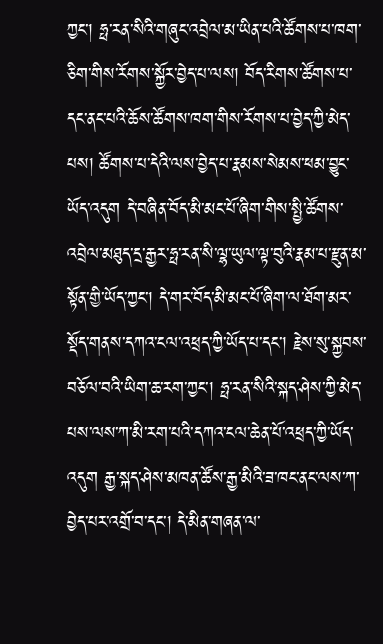ཀྱང་། ཧྥ་རན་སིའི་གཞུང་འབྲེལ་མ་ཡིན་པའི་ཚོགས་པ་ཁག་ཅིག་གིས་རོགས་སྐྱོར་བྱེད་པ་ལས། བོད་རིགས་ཚོགས་པ་དང་ནང་པའི་ཆོས་ཚོགས་ཁག་གིས་རོགས་པ་བྱེད་ཀྱི་མེད་པས། ཚོགས་པ་དེའི་ལས་བྱེད་པ་རྣམས་སེམས་ཕམ་བྱུང་ཡོད་འདུག དེ་བཞིན་བོད་མི་མང་པོ་ཞིག་གིས་སྤྱི་ཚོགས་འབྲེལ་མཐུད་དྲ་རྒྱར་ཧྥ་རན་སི་ལྷ་ཡུལ་ལྟ་བུའི་རྣམ་པ་རྫུན་མ་སྟོན་གྱི་ཡོད་ཀྱང་། དེ་གར་བོད་མི་མང་པོ་ཞིག་ལ་ཐོག་མར་སྡོད་གནས་དཀའ་ངལ་འཕྲད་ཀྱི་ཡོད་པ་དང་། རྗེས་སུ་སྐྱབས་བཅོལ་བའི་ཡིག་ཆ་རག་ཀྱང་། ཧྥ་རན་སིའི་སྐད་ཤེས་ཀྱི་མེད་པས་ལས་ཀ་མི་རག་པའི་དཀའ་ངལ་ཆེན་པོ་འཕྲད་ཀྱི་ཡོད་འདུག རྒྱ་སྐད་ཤེས་མཁན་ཚོས་རྒྱ་མིའི་ཟ་ཁང་ནང་ལས་ཀ་བྱེད་པར་འགྲོ་བ་དང་། དེ་མིན་གཞན་ལ་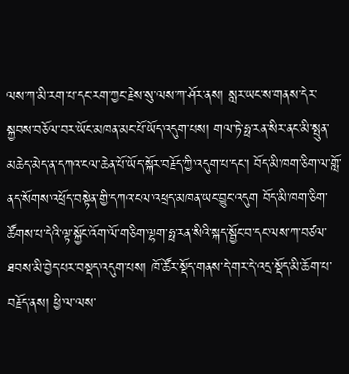ལས་ཀ་མི་རག་པ་དང་རག་ཀྱང་རྗེས་སུ་ལས་ཀ་ཤོར་ནས། སླར་ཡང་ས་གནས་དེར་སྐྱབས་བཅོལ་བར་ཡོང་མཁན་མང་པོ་ཡོད་འདུག་པས། གལ་ཏེ་ཧྥ་རན་སིར་ནང་མི་སྤུན་མཆེད་མེད་ན་དཀའ་ངལ་ཆེན་པོ་ཡོད་སྐོར་བརྗོད་ཀྱི་འདུག་པ་དང་། བོད་མི་ཁག་ཅིག་ལ་གློ་ནད་སོགས་འཕྲོད་བསྟེན་གྱི་དཀའ་ངལ་འཕྲད་མཁན་ཡང་བྱུང་འདུག བོད་མི་ཁག་ཅིག་ཚོགས་པ་དེའི་ལྟ་སྐྱོང་འོག་ལོ་གཅིག་ལྷག་ཧྥ་རན་སིའི་སྐད་སྦྱོང་བ་དང་ལས་ཀ་བཙལ་ཐབས་མི་བྱེད་པར་བསྡད་འདུག་པས། ཁོ་ཚོར་སྡོད་གནས་དེ་གར་དེ་འདྲ་སྡོད་མི་ཆོག་པ་བརྗོད་ནས། ཕྱི་ལ་ལས་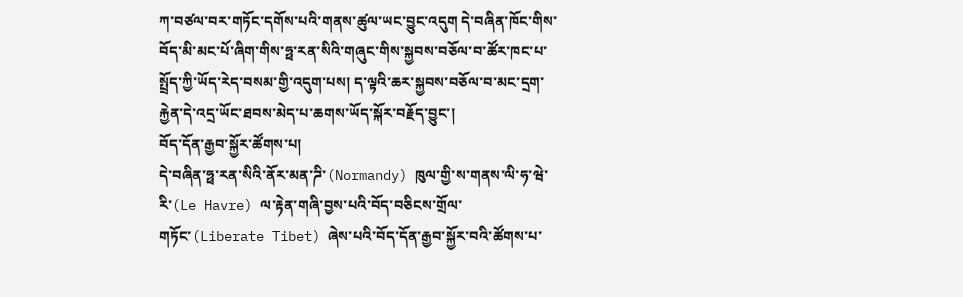ཀ་བཙལ་བར་གཏོང་དགོས་པའི་གནས་ཚུལ་ཡང་བྱུང་འདུག དེ་བཞིན་ཁོང་གིས་བོད་མི་མང་པོ་ཞིག་གིས་ཧྥ་རན་སིའི་གཞུང་གིས་སྐྱབས་བཅོལ་བ་ཚོར་ཁང་པ་སྤྲོད་ཀྱི་ཡོད་རེད་བསམ་གྱི་འདུག་པས། ད་ལྟའི་ཆར་སྐྱབས་བཅོལ་བ་མང་དྲག་རྐྱེན་དེ་འདྲ་ཡོང་ཐབས་མེད་པ་ཆགས་ཡོད་སྐོར་བརྗོད་བྱུང་།
བོད་དོན་རྒྱབ་སྐྱོར་ཚོགས་པ།
དེ་བཞིན་ཧྥ་རན་སིའི་ནོར་མན་ཌི་(Normandy) ཁུལ་གྱི་ས་གནས་ལི་ཧ་ཝེ་རི་(Le Havre) ལ་རྟེན་གཞི་བྱས་པའི་བོད་བཅིངས་གྲོལ་གཏོང་(Liberate Tibet) ཞེས་པའི་བོད་དོན་རྒྱབ་སྐྱོར་བའི་ཚོགས་པ་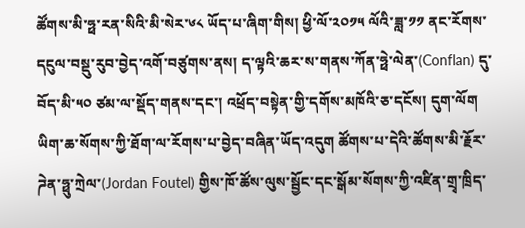ཚོགས་མི་ཧྥ་རན་སིའི་མི་སེར་༦༨ ཡོད་པ་ཞིག་གིས། ཕྱི་ལོ་༢༠༡༥ ལོའི་ཟླ་༡༡ ནང་རོགས་དངུལ་བསྡུ་རུབ་བྱེད་འགོ་བཙུགས་ནས། ད་ལྟའི་ཆར་ས་གནས་ཀོན་ཧྥེ་ལེན་(Conflan) དུ་བོད་མི་༥༠ ཙམ་ལ་སྡོད་གནས་དང་། འཕྲོད་བསྟེན་གྱི་དགོས་མཁོའི་ཅ་དངོས། དུག་ལོག ཡིག་ཆ་སོགས་ཀྱི་ཐོག་ལ་རོགས་པ་བྱེད་བཞིན་ཡོད་འདུག ཚོགས་པ་དེའི་ཚོགས་མི་རྗོར་ཌེན་ཧྥུ་ཀྲེལ་(Jordan Foutel) གྱིས་ཁོ་ཚོས་ལུས་སྦྱོང་དང་སྒོམ་སོགས་ཀྱི་འཛིན་གྲྭ་ཁྲིད་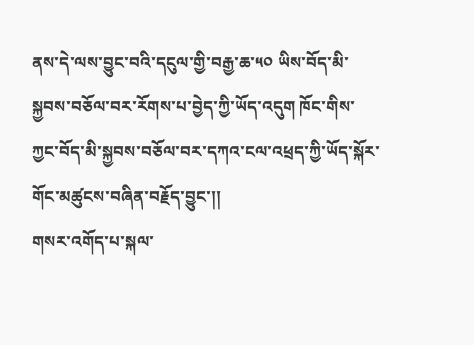ནས་དེ་ལས་བྱུང་བའི་དངུལ་གྱི་བརྒྱ་ཆ་༥༠ ཡིས་བོད་མི་སྐྱབས་བཅོལ་བར་རོགས་པ་བྱེད་ཀྱི་ཡོད་འདུག ཁོང་གིས་ཀྱང་བོད་མི་སྐྱབས་བཅོལ་བར་དཀའ་ངལ་འཕྲད་ཀྱི་ཡོད་སྐོར་གོང་མཚུངས་བཞིན་བརྗོད་བྱུང་།།
གསར་འགོད་པ་སྐལ་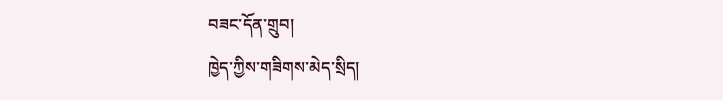བཟང་དོན་གྲུབ།
ཁྱེད་ཀྱིས་གཟིགས་མེད་སྲིད།